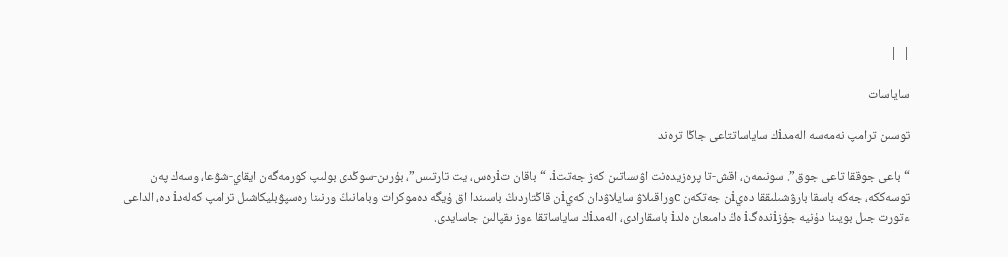|  |

ساياسات

توسىن ترامپ نەمەسە الەمدiك ساياساتتاعى جاڭا ترەند

“باعى جوققا تاعى جوق”. سونىمەن، اقش-تا پرەزيدەنت اۋىساتىن كەز جەتتi. “باقان تiرەس، يت تارتىس”، بۇرىن-سوڭدى بولىپ كورمەگەن ايقاي-شۋعا، وسەك پەن توسەككە، جەكە باسقا بارۋشىلىققا دەيiن جەتكەن cوراقىلاۋ سايلاۋدان كەيiن قاڭتاردىڭ باسىندا اق ۇيگە دەموكرات وبامانىڭ ورنىنا رەسپۋبليكاشىل ترامپ كەلەدi دە، الداعى ءتورت جىل بويىنا دۇنيە جۇزiندەگi ەڭ دامىعان ەلدi باسقارادى، الەمدiك ساياساتقا ءوز ىقپالىن جاسايدى.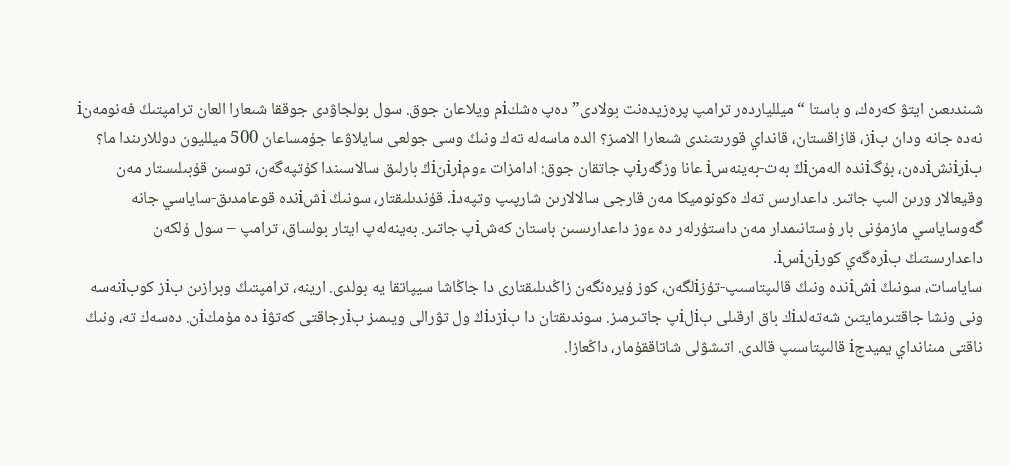شىندىعىن ايتۋ كەرەك، و باستا “ميللياردەر ترامپ پرەزيدەنت بولادى” دەپ ەشكiم ويلاعان جوق. سول بولجاۋدى جوققا شىعارا العان ترامپتىڭ فەنومەنi نەدە جانە ودان بiز، قازاقستان، قانداي قورىتىندى شىعارا الامىز؟ الدە ماسەلە تەك ونىڭ وسى جولعى سايلاۋعا جۇمساعان 500 ميلليون دوللارىندا ما؟
بiرiنشiدەن، بۇگiندە الەمنiڭ بەت-بەينەسi عانا وزگەرiپ جاتقان جوق: ادامزات ءومiرiنiڭ بارلىق سالاسىندا كۇتپەگەن، توسىن قۇبىلىستار مەن وقيعالار ورىن الىپ جاتىر. داعدارىس تەك ەكونوميكا مەن قارجى سالالارىن شارپىپ وتپەدi. قۇندىلىقتار، سونىڭ iشiندە قوعامدىق-ساياسي جانە گەوساياسي مازمۇنى بار ۇستانىمدار مەن داستۇرلەر دە ءوز داعدارىسىن باستان كەشiپ جاتىر. بەينەلەپ ايتار بولساق، ترامپ – سول ۇلكەن داعدارىستىڭ بiرەگەي كورiنiسi.
ساياسات، سونىڭ iشiندە ونىڭ قالىپتاسىپ-تۇزiلگەن، كوز ۇيرەنگەن زاڭدىلىقتارى دا جاڭاشا سيپاتقا يە بولدى. ارينە، ترامپتىڭ وبرازىن بiز كوبiنەسە ونى ونشا جاقتىرمايتىن شەتەلدiك باق ارقىلى بiلiپ جاتىرمىز. سوندىقتان دا بiزدiڭ ول تۋرالى ويىمىز بiرجاقتى كەتۋi دە مۇمكiن. دەسەك تە، ونىڭ ناقتى مىنانداي يميدجi قالىپتاسىپ قالدى. اتىشۋلى شاتاققۇمار، داڭعازا.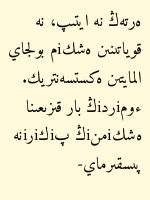ەرتەڭ نە ايتىپ، نە قوياتىنىن ەشكiم بولجاي المايتىن ەكستسەنتريك. ءومiردiڭ بار قىزىعىنا ەشكiمنiڭ پiكiرiنە پىسقىرماي-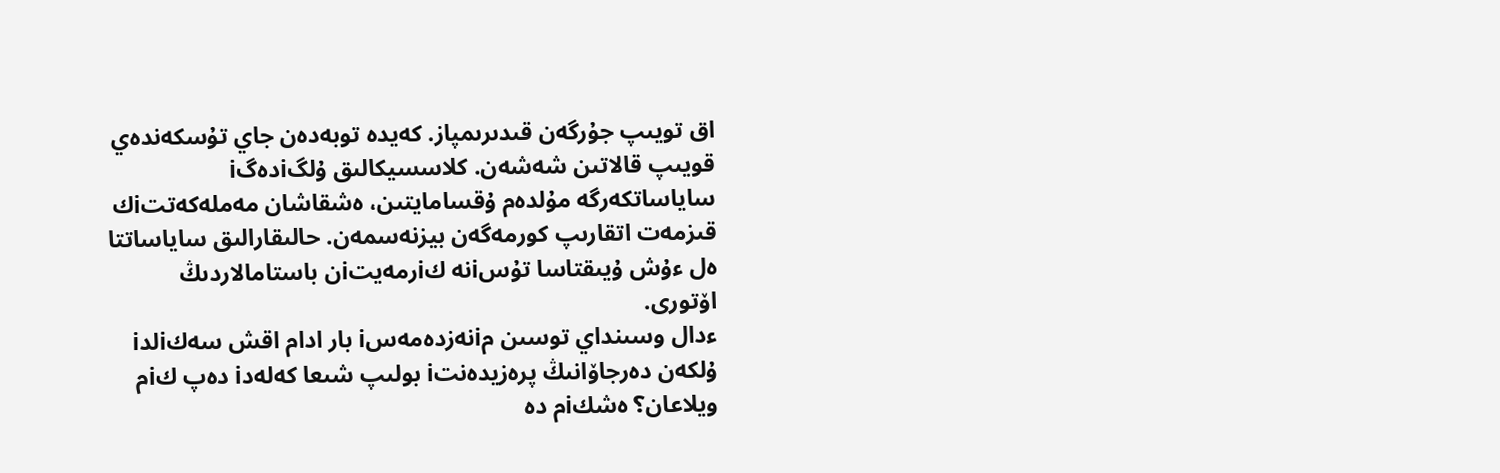اق تويىپ جۇرگەن قىدىرىمپاز. كەيدە توبەدەن جاي تۇسكەندەي قويىپ قالاتىن شەشەن. كلاسسيكالىق ۇلگiدەگi ساياساتكەرگە مۇلدەم ۇقسامايتىن، ەشقاشان مەملەكەتتiك قىزمەت اتقارىپ كورمەگەن بيزنەسمەن. حالىقارالىق ساياساتتا ەل ءۇش ۇيىقتاسا تۇسiنە كiرمەيتiن باستامالاردىڭ اۆتورى.
ءدال وسىنداي توسىن مiنەزدەمەسi بار ادام اقش سەكiلدi ۇلكەن دەرجاۆانىڭ پرەزيدەنتi بولىپ شىعا كەلەدi دەپ كiم ويلاعان؟ ەشكiم دە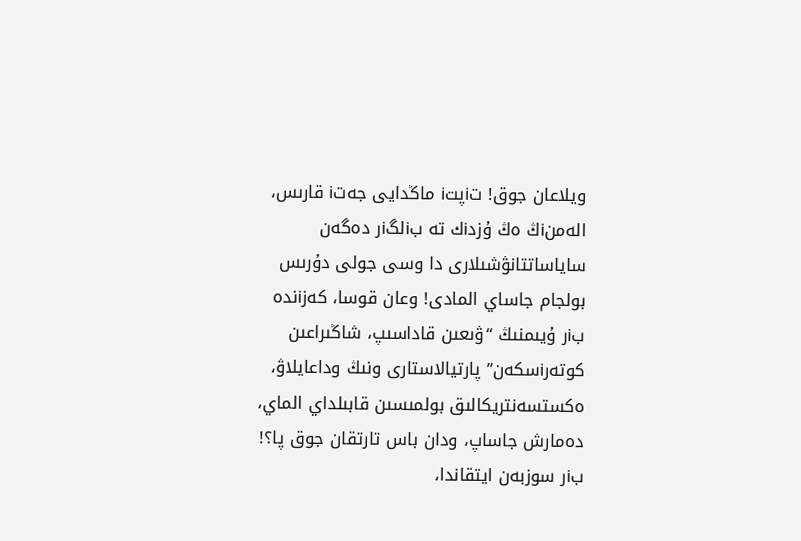ويلاعان جوق! تiپتi ماڭدايى جەتi قارىس، الەمنiڭ ەڭ ۇزدiك تە بiلگiر دەگەن ساياساتتانۋشىلارى دا وسى جولى دۇرىس بولجام جاساي المادى! وعان قوسا، كەزiندە بiر ۇيىمنىڭ “ۋىعىن قاداسىپ، شاڭىراعىن كوتەرiسكەن” پارتيالاستارى ونىڭ وداعايلاۋ، ەكستسەنتريكالىق بولمىسىن قابىلداي الماي، دەمارش جاساپ، ودان باس تارتقان جوق پا؟! بiر سوزبەن ايتقاندا،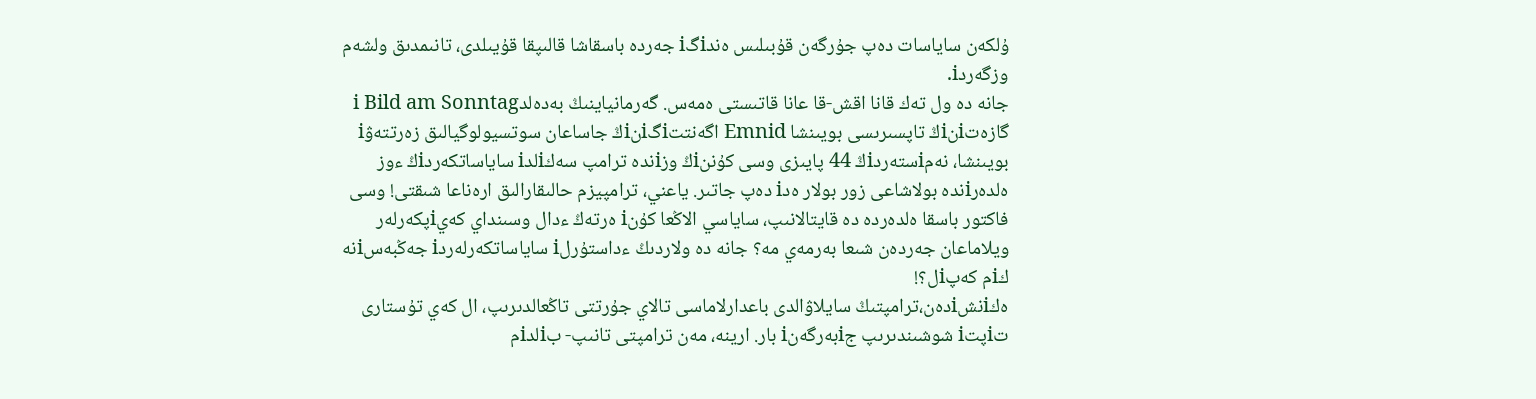ۇلكەن ساياسات دەپ جۇرگەن قۇبىلىس ەندiگi جەردە باسقاشا قالىپقا قۇيىلدى، تانىمدىق ولشەم وزگەردi.
جانە دە ول تەك قانا اقش-قا عانا قاتىستى ەمەس. گەرمانياينىڭ بەدەلدi Bild am Sonntag گازەتiنiڭ تاپسىرىسى بويىنشا Emnid اگەنتتiگiنiڭ جاساعان سوتسيولوگيالىق زەرتتەۋi بويىنشا، نەمiستەردiڭ 44 پايىزى وسى كۇننiڭ وزiندە ترامپ سەكiلدi ساياساتكەردiڭ ءوز ەلدەرiندە بولاشاعى زور بولار ەدi دەپ جاتىر. ياعني، ترامپيزم حالىقارالىق ارەناعا شىقتى! وسى فاكتور باسقا ەلدەردە دە قايتالانىپ، ساياسي الاڭعا كۇنi ەرتەڭ ءدال وسىنداي كەيiپكەرلەر ويلاماعان جەردەن شىعا بەرمەي مە؟ جانە دە ولاردىڭ ءداستۇرلi ساياساتكەرلەردi جەڭبەسiنە كiم كەپiل؟!
ەكiنشiدەن،ترامپتىڭ سايلاۋالدى باعدارلاماسى تالاي جۇرتتى تاڭعالدىرىپ، ال كەي تۇستارى تiپتi شوشىندىرىپ جiبەرگەنi بار. ارينە، مەن ترامپتى تانىپ- بiلدiم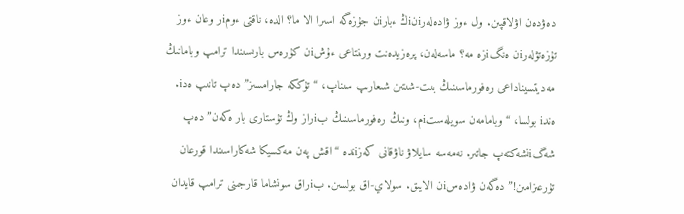دەۋدەن اۋلاقپىن. ول ءوز ۋادەلەرiنiڭ ءبارiن جۇزەگە اسىرا الا ما؟ الدە، ناقتى ءومiر وعان ءوز تۇزەتۋلەرiن ەنگiزە مە؟ ماسەلەن، پرەزيدەنت ورىنتاعى ءۇشiن كۇرەس بارىسىندا ترامپ وبامانىڭ مەديتسيناداعى رەفورماسىنىڭ بىت-شىتىن شىعارىپ سىناپ، “تۇككە جارامسىز” دەپ تانىپ ەدi. ەندi بولسا، “وبامامەن سويلەستiم، ونىڭ رەفورماسىنىڭ بiراز وڭ تۇستارى بار ەكەن” دەپ شەگiنشەكتەپ جاتىر. نەمەسە سايلاۋ ناۋقانى كەزiندە “اقش پەن مەكسيكا شەكاراسىندا قورعان تۇرعىزامىن!” دەگەن ۋادەسiن الايىق. سولاي-اق بولسىن. بiراق سونشاما قارجىنى ترامپ قايدان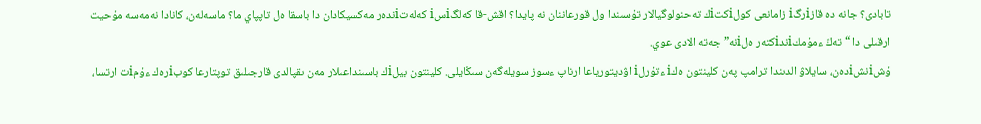تابادى؟ جانە دە قازiرگi زامانعى كولiكتiك تەحنولوگيالار تۇسىندا ول قورعاننان نە پايدا؟ اقش-قا كەلگiسi كەلەتiندەر مەكسيكادان دا باسقا ەل تاپپاي ما؟ ماسەلەن، كانادا نەمەسە مۇحيت ارقىلى دا “تەڭ ءمۇمكiندiكتەر ەلiنە” جەتە الادى عوي.
ۇشiنشiدەن، سايلاۋ الدىندا ترامپ پەن كلينتون ەكi ءتۇرلi اۋديتورياعا ارناپ ءسوز سويلەگەن سىڭايلى. كلينتون بيلiك باسىنداعىلار مەن ىقپالدى قارجىلىق توپتارعا كوبiرەك ءۇمiت ارتسا،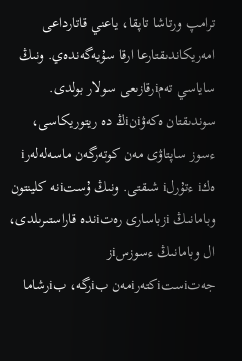ترامپ ورتاشا تاپقا، ياعني قاتارداعى امەريكاندىقتارعا ارقا سۇيەگەندەي. ونىڭ ساياسي تەمiرقازىعى سولار بولدى. سوندىقتان ەكەۋiنiڭ دە ريتوريكاسى، ءسوز ساپتاۋى مەن كوتەرگەن ماسەلەلەرi ەكi ءتۇرلi شىقتى. ونىڭ ۇستiنە كلينتون وبامانىڭ iزباسارى رەتiندە قاراستىرىلدى، ال وبامانىڭ ءسوزسiز جەتiستiكتەرiمەن بiرگە، بiرشاما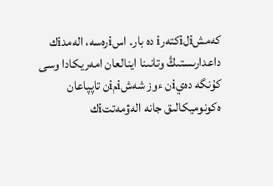كەمشiلiكتەرi دە بار. اسiرەسە، الەمدiك داعدارىستىڭ وتانىنا اينالعان امەريكادا وسى كۇنگە دەيiن ءوز شەشiمiن تاپپاعان ەكونوميكالىق جانە الەۋمەتتiك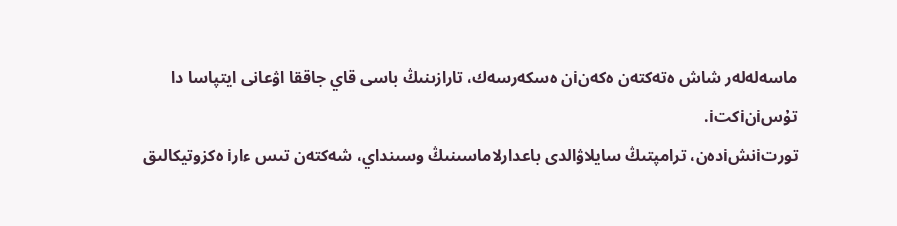ماسەلەلەر شاش ەتەكتەن ەكەنiن ەسكەرسەك، تارازىنىڭ باسى قاي جاققا اۋعانى ايتپاسا دا تۇسiنiكتi.
تورتiنشiدەن، ترامپتىڭ سايلاۋالدى باعدارلاماسىنىڭ وسىنداي، شەكتەن تىس ءارi ەكزوتيكالىق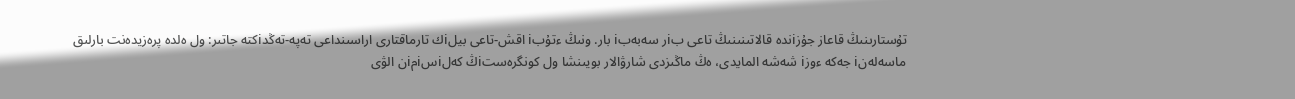تۇستارىنىڭ قاعاز جۇزiندە قالاتىنىنىڭ تاعى بiر سەبەبi بار. ونىڭ ءتۇبi اقش-تاعى بيلiك تارماقتارى اراسىنداعى تەپە-تەڭدiكتە جاتىر: ول ەلدە پرەزيدەنت بارلىق ماسەلەنi جەكە ءوزi شەشە المايدى، ەڭ ماڭىزدى شارۋالار بويىنشا ول كونگرەستiڭ كەلiسiمiن الۋى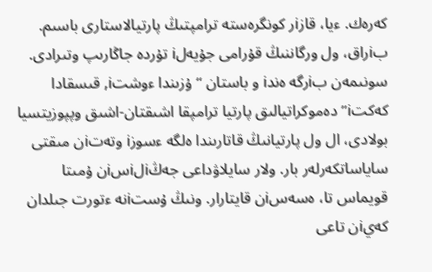كەرەك. ءيا، قازiر كونگرەستە ترامپتىڭ پارتيالاستارى باسىم. بiراق، ول ورگاننىڭ قۇرامى جۇيەلi تۇردە جاڭارىپ وتىرادى. سونىمەن بiرگە ەندi و باستان “ۇزىندا ءوشتi, قىسقادا كەكتi” دەموكراتيالىق پارتيا ترامپقا اشىقتان-اشىق وپپوزيتسيا بولادى، ال ول پارتيانىڭ قاتارىندا ەلگە ءسوزi وتەتiن مىقتى ساياساتكەرلەر بار. ولار سايلاۋداعى جەڭiلiسiن ۇمىتا قويماس تا، ەسەسiن قايتارار. ونىڭ ۇستiنە ءتورت جىلدان كەيiن تاعى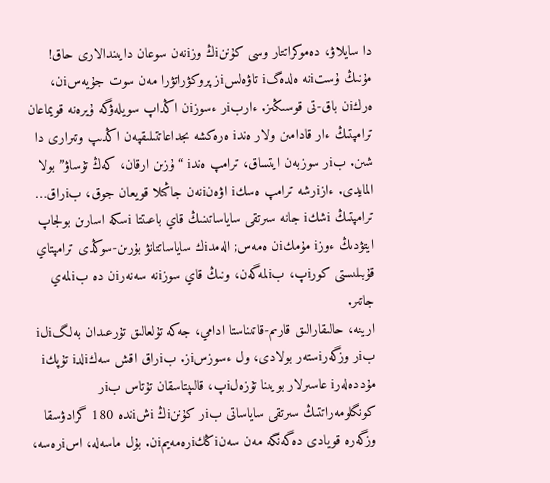دا سايلاۋ، دەموكراتتار وسى كۇننiڭ وزiنەن سوعان دايىندالارى حاق! مۇنىڭ ۇستiنە ەلدەگi تاۋەلسiز پروكۋراتۋرا مەن سوت جۇيەسiن، ەركiن باق-تى قوسىڭىز. ءاربiر ءسوزiن اڭداپ سويلەۋگە ۇيرەنە قويماعان ترامپتىڭ ءار قادامىن ولار ەندi ەرەكشە ىجداعاتتىلىقپەن اڭدىپ وتىرارى دا شىن. بiر سوزبەن ايتساق، ترامپ ەندi “ۇزىن ارقان، كەڭ تۇساۋ” بولا المايدى. ءازiرشە ترامپ ەسكi اۋەنiنەن جاڭىلا قويعان جوق، بiراق…
ترامپتىڭ iشكi جانە سىرتقى ساياساتىنىڭ قاي باعىتتا iسكە اسارىن بولجاپ ايتۋدىڭ ءوزi مۇمكiن ەمەس; الەمدiك ساياساتتانۋ بۇرىن-سوڭدى ترامپتاي قۇبىلىستى كورiپ، بiلمەگەن، ونىڭ قاي سوزiنە سەنەرiن دە بiلمەي جاتىر.
ارينە، حالىقارالىق قارىم-قاتىناستا ادامي، جەكە تۇلعالىق تۇرعىدان بەلگiلi بiر وزگەرiستەر بولادى، ول ءسوزسiز. بiراق اقش سەكiلدi تۇپكi مۇددەلەرi عاسىرلار بويىنا تۇزەلiپ، قالىپتاسقان تۇتاس بiر كونگلومەراتتىڭ سىرتقى ساياساتى بiر كۇننiڭ iشiندە 180 گرادۋسقا وزگەرە قويادى دەگەنگە مەن سەنiڭكiرەمەيمiن. بۇل ماسەلە، اسiرەسە،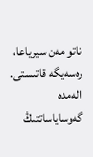ناتو مەن سيرياعا، رەسەيگە قاتىستى. الەمدە گەوساياساتتىڭ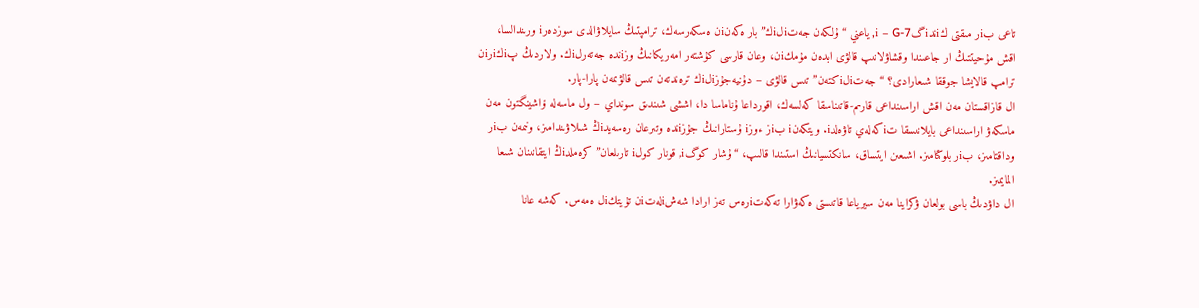تاعى بiر مىقتى كiندiگi – G-7, ياعني “ۇلكەن جەتiلiك” بار ەكەنiن ەسكەرسەك، ترامپتىڭ سايلاۋالدى سوزدەرi ورىندالسا، اقش مۇحيتتىڭ ار جاعىندا وقشاۋلانىپ قالۋى ابدەن مۇمكiن، وعان قارسى كۇشتەر امەريكانىڭ وزiندە جەتەرلiك. ولاردىڭ پiكiرiن ترامپ قالايشا جوققا شىعارادى؟ “جەتiلiكتەن” تىس قالۋى – دۇنيەجۇزiلiك ترەندتەن تىس قالۋىمەن پارا-پار.
ال قازاقستان مەن اقش اراسىنداعى قارىم-قاتىناسقا كەلسەك، اقورداعا ۇناماسا دا، اششى شىندىق سونداي – ول ماسەلە ۆاشينگتون مەن ماسكەۋ اراسىنداعى بايلانىسقا تiكەلەي تاۋەلدi. ويتكەنi بiز ءوزi ۇستارانىڭ جۇزiندە وتىرعان رەسەيدiڭ شىلاۋىندامىز، ونىمەن بiر وداقتامىز، بiر بلوكتامىز. اشىعىن ايتساق، سانكتسيانىڭ استىندا قالىپ، “ۇشار كوگi, قونار كولi تارىلعان” كرەملدiڭ ايتقانىنان شىعا المايمىز.
ال داۋدىڭ باسى بولعان ۋكراينا مەن سيرياعا قاتىستى ەكەۋارا تەكەتiرەس تەز ارادا شەشiلەتiن تۇيتكiل ەمەس. كەشە عانا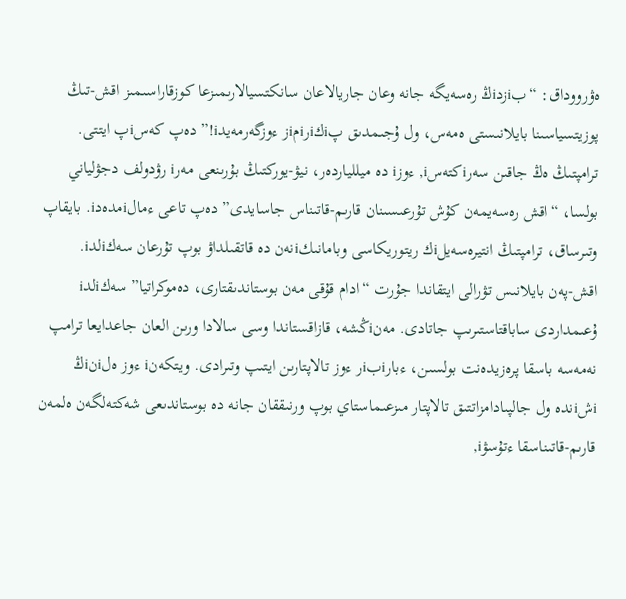ەۋرووداق: “بiزدiڭ رەسەيگە جانە وعان جاريالاعان سانكتسيالارىمىزعا كوزقاراسىمىز اقش-تىڭ پوزيتسياسىنا بايلانىستى ەمەس، ول ۇجىمدىق پiكiرiمiز ءوزگەرمەيدi!” دەپ كەسiپ ايتتى. ترامپتىڭ ەڭ جاقىن سەرiكتەسi, ءوزi دە ميللياردەر، نيۋ-يوركتىڭ بۇرىنعى مەرi رۋدولف دجۋلياني بولسا، “اقش رەسەيمەن كۇش تۇرعىسىنان قارىم-قاتىناس جاسايدى” دەپ تاعى ءمالiمدەدi. بايقاپ وتىرساق، ترامپتىڭ انتيرەسەيلiك ريتوريكاسى وبامانىكiنەن دە قاتقىلداۋ بوپ تۇرعان سەكiلدi.
اقش-پەن بايلانىس تۋرالى ايتقاندا جۇرت “ادام قۇقى مەن بوستاندىقتارى، دەموكراتيا” سەكiلدi ۇعىمداردى ساباقتاستىرىپ جاتادى. مەنiڭشە، قازاقستاندا وسى سالادا ورىن العان جاعدايعا ترامپ نەمەسە باسقا پرەزيدەنت بولسىن، ءبارiبiر ءوز تالاپتارىن ايتىپ وتىرادى. ويتكەنi ءوز ەلiنiڭ iشiندە ول جالپىادامزاتتىق تالاپتار مىزعىماستاي بوپ ورنىققان جانە دە بوستاندىعى شەكتەلگەن ەلمەن قارىم-قاتىناسقا ءتۇسۋi,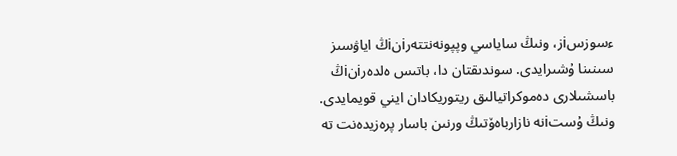ءسوزسiز، ونىڭ ساياسي وپپونەنتتەرiنiڭ اياۋسىز سىنىنا ۇشىرايدى. سوندىقتان دا، باتىس ەلدەرiنiڭ باسشىلارى دەموكراتيالىق ريتوريكادان ايني قويمايدى. ونىڭ ۇستiنە نازارباەۆتىڭ ورنىن باسار پرەزيدەنت تە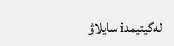لەگيتيمدi سايلاۋ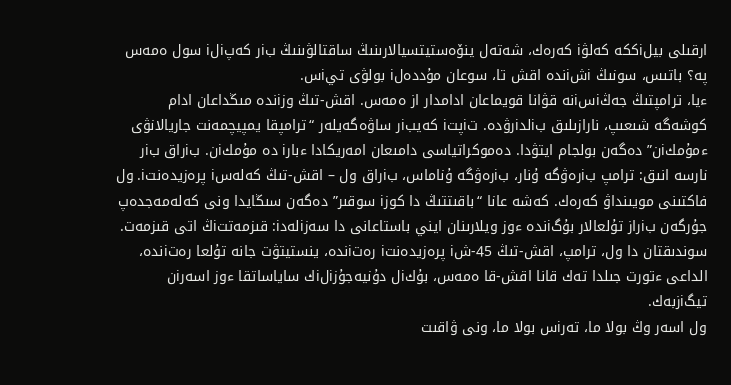ارقىلى بيلiككە كەلۋi كەرەك، شەتەل ينۆەستيتسيالارىنىڭ ساقتالۋىنىڭ بiر كەپiلi سول ەمەس پە؟ باتىس، سونىڭ iشiندە اقش تا، سوعان مۇددەلi بولۋى تيiس.
ءيا، ترامپتىڭ جەڭiسiنە قۋانا قويماعان ادامدار از ەمەس. اقش-تىڭ وزiندە مىڭداعان ادام كوشەگە شىعىپ، نارازىلىق بiلدiرۋدە. تiپتi كەيبiر ساۋەگەيلەر “ترامپقا يمپيچمەنت جاريالانۋى ءمۇمكiن” دەگەن بولجام ايتۋدا. دەموكراتياسى دامىعان امەريكادا ءبارi دە مۇمكiن. بiراق بiر نارسە انىق: ترامپ بiرەۋگە ۇنار، بiرەۋگە ۇناماس، بiراق ول – اقش-تىڭ كەلەسi پرەزيدەنتi. ول فاكتىنى مويىنداۋ كەرەك. كەشە عانا “باقىتتىڭ دا كوزi سوقىر” دەگەن سىڭايدا ونى كەلەمەجدەپ جۇرگەن بiراز تۇلعالار بۇگiندە ءوز ويلارىنان ايني باستاعانى دا سەزiلەدi: قىزمەتتiڭ اتى قىزمەت.
سوندىقتان دا ول، ترامپ، اقش-تىڭ 45-شi پرەزيدەنتi رەتiندە، ينستيتۋت جانە تۇلعا رەتiندە، الداعى ءتورت جىلدا تەك قانا اقش-قا ەمەس، بۇكiل دۇنيەجۇزiلiك ساياساتقا ءوز اسەرiن تيگiزبەك.
ول اسەر وڭ بولا ما، تەرiس بولا ما، ونى ۋاقىت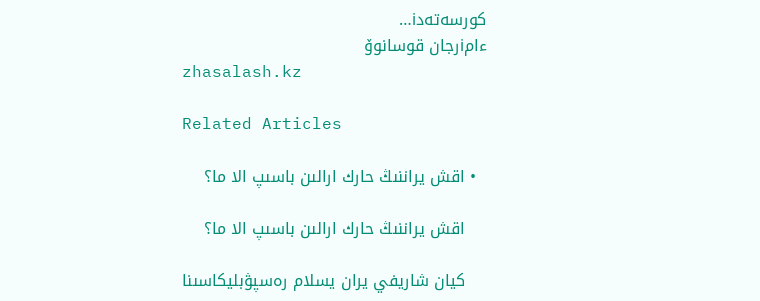كورسەتەدi…
ءامiرجان قوسانوۆ
zhasalash.kz

Related Articles

  • اقش يراننىڭ حارك ارالىن باسىپ الا ما؟

    اقش يراننىڭ حارك ارالىن باسىپ الا ما؟

    كيان شاريفي يران يسلام رەسپۋبليكاسىنا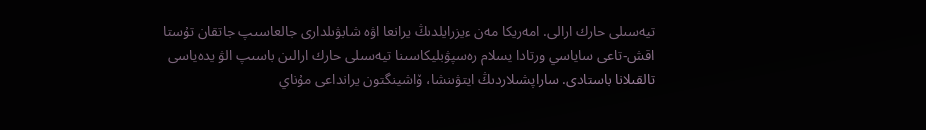تيەسىلى حارك ارالى. امەريكا مەن ءيزرايلدىڭ يرانعا اۋە شابۋىلدارى جالعاسىپ جاتقان تۇستا اقش-تاعى ساياسي ورتادا يسلام رەسپۋبليكاسىنا تيەسىلى حارك ارالىن باسىپ الۋ يدەياسى تالقىلانا باستادى. ساراپشىلاردىڭ ايتۋىنشا، ۆاشينگتون يرانداعى مۇناي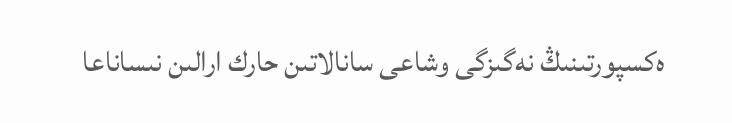ەكسپورتىنىڭ نەگىزگى وشاعى سانالاتىن حارك ارالىن نىساناعا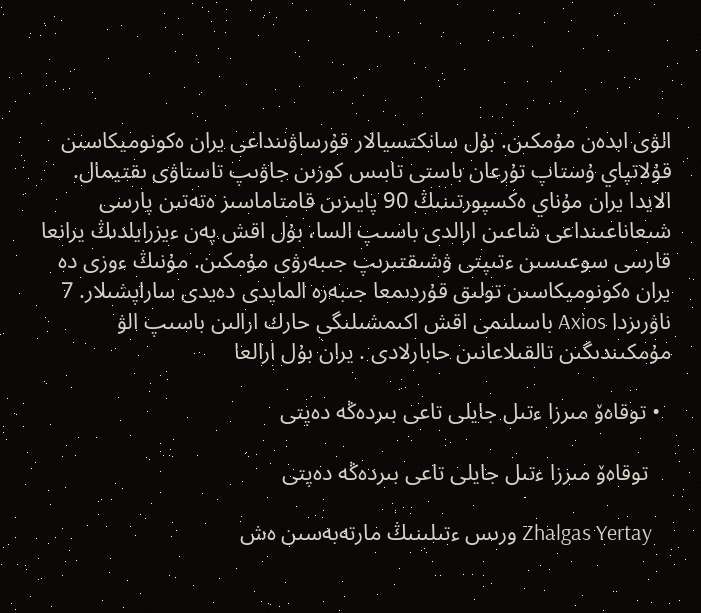الۋى ابدەن مۇمكىن. بۇل سانكتسيالار قۇرساۋىنداعى يران ەكونوميكاسىن قۇلاتپاي ۇستاپ تۇرعان باستى تابىس كوزىن جاۋىپ تاستاۋى ىقتيمال. الايدا يران مۇناي ەكسپورتىنىڭ 90 پايىزىن قامتاماسىز ەتەتىن پارسى شىعاناعىنداعى شاعىن ارالدى باسىپ السا، بۇل اقش پەن ءيزرايلدىڭ يرانعا قارسى سوعىسىن ءتىپتى ۋشىقتىرىپ جىبەرۋى مۇمكىن. مۇنىڭ ءوزى دە يران ەكونوميكاسىن تولىق قۇردىمعا جىبەرە المايدى دەيدى ساراپشىلار. 7 ناۋرىزدا Axios باسىلىمى اقش اكىمشىلىگى حارك ارالىن باسىپ الۋ مۇمكىندىگىن تالقىلاعانىن حابارلادى . يران بۇل ارالعا

  • توقاەۆ مىرزا ءتىل جايلى تاعى بىردەڭە دەپتى

    توقاەۆ مىرزا ءتىل جايلى تاعى بىردەڭە دەپتى

    Zhalgas Yertay ورىس ءتىلىنىڭ مارتەبەسىن ەش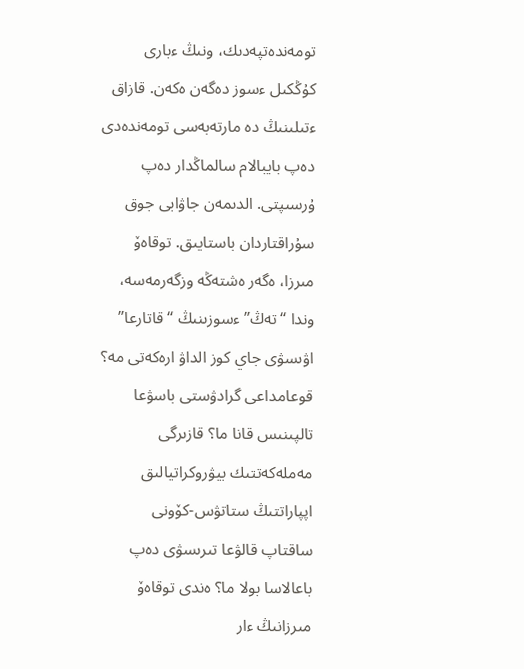تومەندەتپەدىك، ونىڭ ءبارى كۇڭكىل ءسوز دەگەن ەكەن. قازاق ءتىلىنىڭ دە مارتەبەسى تومەندەدى دەپ بايبالام سالماڭدار دەپ ۇرسىپتى. الدىمەن جاۋابى جوق سۇراقتاردان باستايىق. توقاەۆ مىرزا، ەگەر ەشتەڭە وزگەرمەسە، وندا “تەڭ” ءسوزىنىڭ “قاتارعا” اۋىسۋى جاي كوز الداۋ ارەكەتى مە؟ قوعامداعى گرادۋستى باسۋعا تالپىنىس قانا ما؟ قازىرگى مەملەكەتتىك بيۋروكراتيالىق اپپاراتتىڭ ستاتۋس-كۆونى ساقتاپ قالۋعا تىرىسۋى دەپ باعالاسا بولا ما؟ ەندى توقاەۆ مىرزانىڭ ءار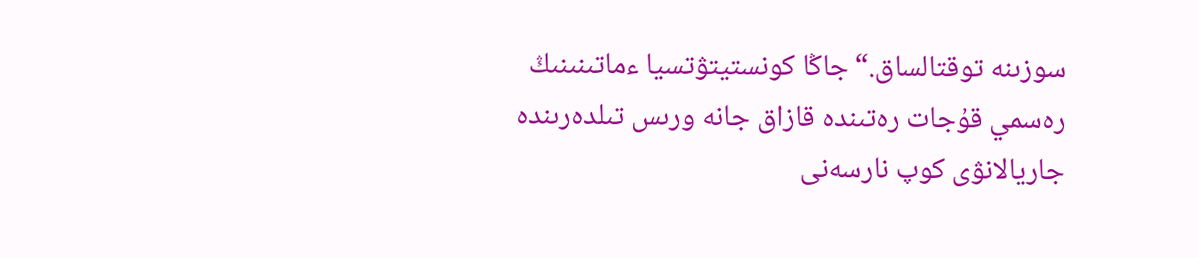سوزىنە توقتالساق.“جاڭا كونستيتۋتسيا ءماتىنىنىڭ رەسمي قۇجات رەتىندە قازاق جانە ورىس تىلدەرىندە جاريالانۋى كوپ نارسەنى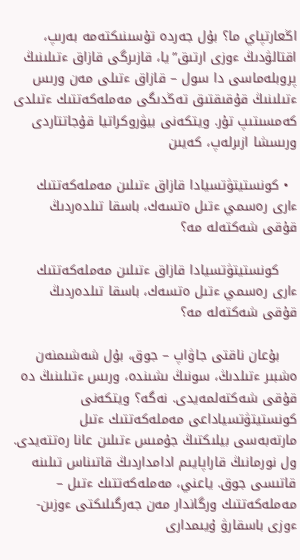اڭعارتپاي ما؟ بۇل جەردە تۇسىنىكتەمە بەرىپ، اقتالۋدىڭ ءوزى ارتىق”يا، قازىرگى قازاق ءتىلىنىڭ پروبلەماسى دا سول – قازاق ءتىلى مەن ورىس ءتىلىنىڭ قۇقىقتىق تەڭدىگى مەملەكەتتىك ءتىلدى كەمسىتىپ تۇر. ويتكەنى بيۋروكراتيا قۇجاتتاردى ورىسشا ازىرلەپ، كەيىن

  • كونستيتۋتسيادا قازاق ءتىلىن مەملەكەتتىك ءارى رەسمي ءتىل ەتسەك، باسقا تىلدەردىڭ قۇقى شەكتەلە مە؟

    كونستيتۋتسيادا قازاق ءتىلىن مەملەكەتتىك ءارى رەسمي ءتىل ەتسەك، باسقا تىلدەردىڭ قۇقى شەكتەلە مە؟

    بۇعان ناقتى جاۋاپ – جوق، بۇل شەشىمنەن ەشبىر ءتىلدىڭ، سونىڭ ىشىندە، ورىس ءتىلىنىڭ دە قۇقى شەكتەلمەيدى. نەگە؟ ويتكەنى كونستيتۋتسياداعى مەملەكەتتىك ءتىل مارتەبەسى بيلىكتىڭ جۇمىس ءتىلىن عانا رەتتەيدى. ول نورمانىڭ قاراپايىم ادامداردىڭ قاتىناس تىلىنە قاتىسى جوق. ياعني، مەملەكەتتىك ءتىل – مەملەكەتتىك ورگاندار مەن جەرگىلىكتى ءوزىن-ءوزى باسقارۋ ۇيىمدارى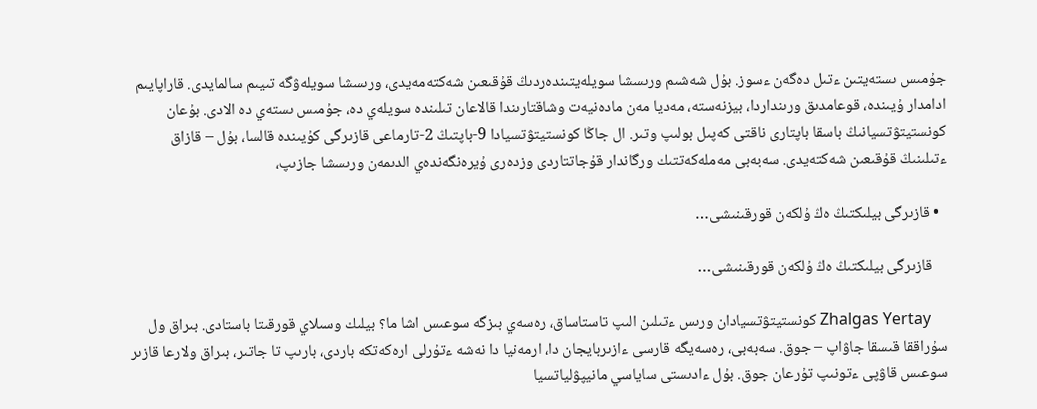جۇمىس ىستەيتىن ءتىل دەگەن ءسوز. بۇل شەشىم ورىسشا سويلەيتىندەردىڭ قۇقىعىن شەكتەمەيدى، ورىسشا سويلەۋگە تىيىم سالمايدى. قاراپايىم ادامدار ۇيىندە، قوعامدىق ورىنداردا، بيزنەستە، مەديا مەن مادەنيەت وشاقتارىندا قالاعان تىلىندە سويلەي دە، جۇمىس ىستەي دە الادى. بۇعان كونستيتۋتسيانىڭ باسقا باپتارى ناقتى كەپىل بولىپ وتىر. ال جاڭا كونستيتۋتسيادا 9-باپتىڭ 2-تارماعى قازىرگى كۇيىندە قالسا، بۇل – قازاق ءتىلىنىڭ قۇقىعىن شەكتەيدى. سەبەبى مەملەكەتتىك ورگاندار قۇجاتتاردى وزدەرى ۇيرەنگەندەي الدىمەن ورىسشا جازىپ،

  • قازىرگى بيلىكتىڭ ەڭ ۇلكەن قورقىنىشى…

    قازىرگى بيلىكتىڭ ەڭ ۇلكەن قورقىنىشى…

    Zhalgas Yertay كونستيتۋتسيادان ورىس ءتىلىن الىپ تاستاساق، رەسەي بىزگە سوعىس اشا ما؟ بيلىك وسىلاي قورقىتا باستادى. بىراق ول سۇراققا قىسقا جاۋاپ – جوق. سەبەبى، رەسەيگە قارسى ءازىربايجان دا، ارمەنيا دا نەشە ءتۇرلى ارەكەتكە باردى، بارىپ تا جاتىر، بىراق ولارعا قازىر سوعىس قاۋپى ءتونىپ تۇرعان جوق. بۇل ءادىستى ساياسي مانيپۋلياتسيا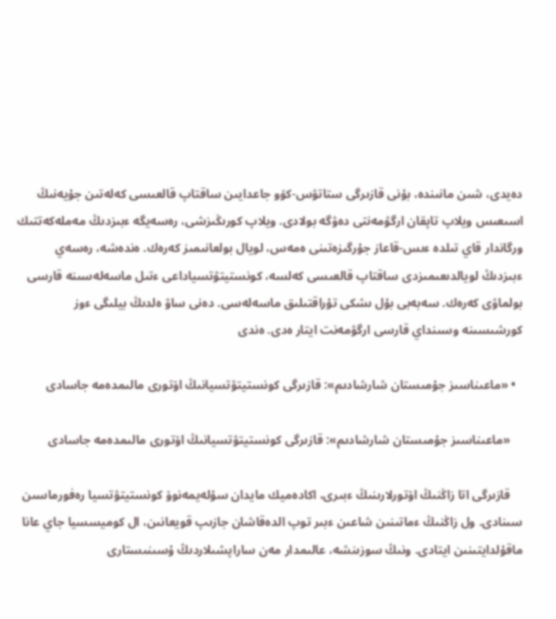دەيدى، شىن مانىندە، بۇنى قازىرگى ستاتۋس-كۆو جاعدايىن ساقتاپ قالعىسى كەلەتىن جۇيەنىڭ اسىعىس ويلاپ تاپقان ارگۋمەنتى دەۋگە بولادى. ويلاپ كورىڭىزشى، رەسەيگە ءبىزدىڭ مەملەكەتتىك ورگاندار قاي تىلدە ءىس-قاعاز جۇرگىزەتىنى ەمەس، لويال بولعانىمىز كەرەك. ەندەشە، رەسەي ءبىزدىڭ لويالدىعىمىزدى ساقتاپ قالعىسى كەلسە، كونستيتۋتسياداعى ءتىل ماسەلەسىنە قارسى بولماۋى كەرەك. سەبەبى بۇل ىشكى تۇراقتىلىق ماسەلەسى. دەنى ساۋ ەلدىڭ بيلىگى ءوز كورشىسىنە وسىنداي قارسى ارگۋمەنت ايتار ەدى. ەندى

  • «ماعىناسىز جۇمىستان شارشادىم»: قازىرگى كونستيتۋتسيانىڭ اۆتورى مالىمدەمە جاسادى

    «ماعىناسىز جۇمىستان شارشادىم»: قازىرگى كونستيتۋتسيانىڭ اۆتورى مالىمدەمە جاسادى

    قازىرگى اتا زاڭنىڭ اۆتورلارىنىڭ ءبىرى، اكادەميك مايدان سۇلەيمەنوۆ كونستيتۋتسيا رەفورماسىن سىنادى. ول زاڭنىڭ ءماتىنىن شاعىن ءبىر توپ الدەقاشان جازىپ قويعانىن، ال كوميسسيا جاي عانا ماقۇلدايتىنىن ايتادى. ونىڭ سوزىنشە، عالىمدار مەن ساراپشىلاردىڭ ۇسىنىستارى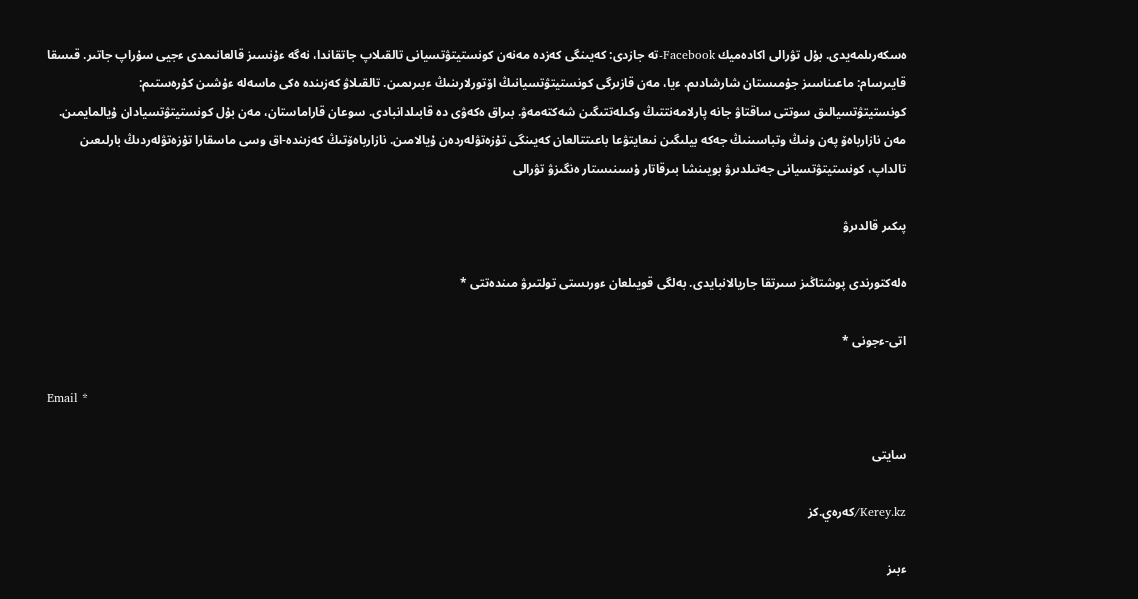ەسكەرىلمەيدى. بۇل تۋرالى اكادەميك Facebook-تە جازدى: كەيىنگى كەزدە مەنەن كونستيتۋتسيانى تالقىلاپ جاتقاندا، نەگە ءۇنسىز قالعانىمدى ءجيى سۇراپ جاتىر. قىسقا قايىرسام: ماعىناسىز جۇمىستان شارشادىم. ءيا، مەن قازىرگى كونستيتۋتسيانىڭ اۆتورلارىنىڭ ءبىرىمىن. تالقىلاۋ كەزىندە ەكى ماسەلە ءۇشىن كۇرەستىم: كونستيتۋتسيالىق سوتتى ساقتاۋ جانە پارلامەنتتىڭ وكىلەتتىگىن شەكتەمەۋ. بىراق ەكەۋى دە قابىلدانبادى. سوعان قاراماستان، مەن بۇل كونستيتۋتسيادان ۇيالمايمىن. مەن نازارباەۆ پەن ونىڭ وتباسىنىڭ جەكە بيلىگىن نىعايتۋعا باعىتتالعان كەيىنگى تۇزەتۋلەردەن ۇيالامىن. نازارباەۆتىڭ كەزىندە-اق وسى ماسقارا تۇزەتۋلەردىڭ بارلىعىن تالداپ، كونستيتۋتسيانى جەتىلدىرۋ بويىنشا بىرقاتار ۇسىنىستار ەنگىزۋ تۋرالى

پىكىر قالدىرۋ

ەلەكتورندى پوشتاڭىز سىرتقا جاريالانبايدى. بەلگى قويىلعان ءورىستى تولتىرۋ مىندەتتى *

اتى-ءجونى *

Email *

سايتى

Kerey.kz/كەرەي.كز

ءبىز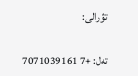تۋرالى:

تەل: +7 7071039161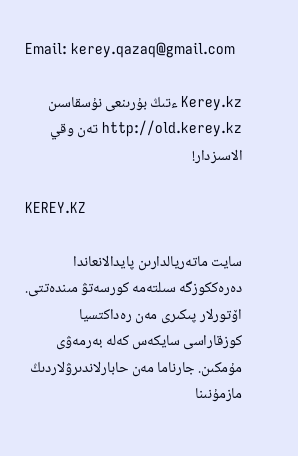Email: kerey.qazaq@gmail.com

Kerey.kz ءتىڭ بۇرىنعى نۇسقاسىن http://old.kerey.kz تەن وقي الاسىزدار!

KEREY.KZ

سايت ماتەريالدارىن پايدالانعاندا دەرەككوزگە سىلتەمە كورسەتۋ مىندەتتى. اۆتورلار پىكىرى مەن رەداكتسيا كوزقاراسى سايكەس كەلە بەرمەۋى مۇمكىن. جارناما مەن حابارلاندىرۋلاردىڭ مازمۇنىنا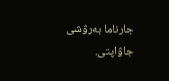جارناما بەرۋشى جاۋاپتى.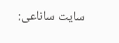سايت ساناعى: